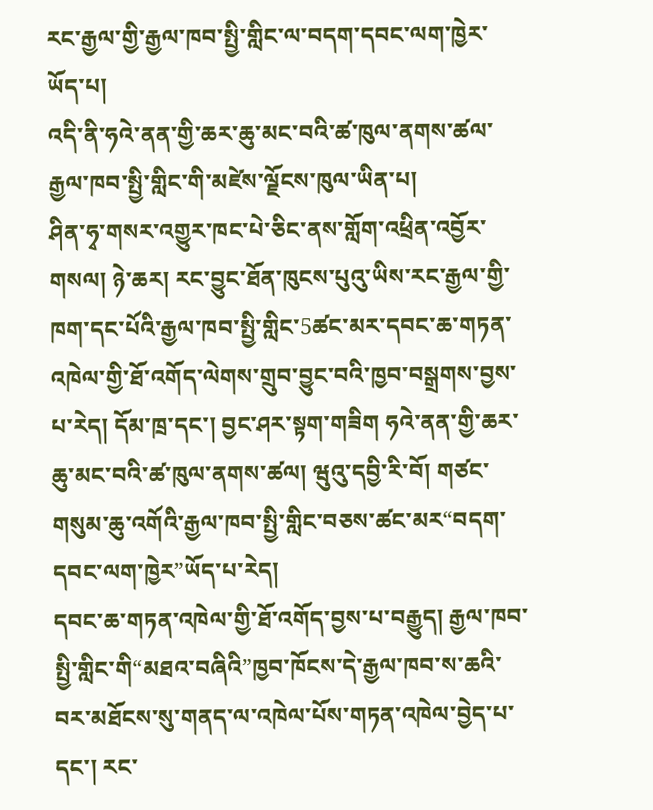རང་རྒྱལ་གྱི་རྒྱལ་ཁབ་སྤྱི་གླིང་ལ་བདག་དབང་ལག་ཁྱེར་ཡོད་པ།
འདི་ནི་ཧའེ་ནན་གྱི་ཆར་ཆུ་མང་བའི་ཚ་ཁུལ་ནགས་ཚལ་རྒྱལ་ཁབ་སྤྱི་གླིང་གི་མཛེས་ལྗོངས་ཁུལ་ཡིན་པ།
ཤིན་ཧྭ་གསར་འགྱུར་ཁང་པེ་ཅིང་ནས་གློག་འཕྲིན་འབྱོར་གསལ། ཉེ་ཆར། རང་བྱུང་ཐོན་ཁུངས་པུའུ་ཡིས་རང་རྒྱལ་གྱི་ཁག་དང་པོའི་རྒྱལ་ཁབ་སྤྱི་གླིང་5ཚང་མར་དབང་ཆ་གཏན་འཁེལ་གྱི་ཐོ་འགོད་ལེགས་གྲུབ་བྱུང་བའི་ཁྱབ་བསྒྲགས་བྱས་པ་རེད། དོམ་ཁྲ་དང་། བྱང་ཤར་སྟག་གཟིག ཧའེ་ནན་གྱི་ཆར་ཆུ་མང་བའི་ཚ་ཁུལ་ནགས་ཚལ། ཝུའུ་དབྱི་རི་བོ། གཙང་གསུམ་ཆུ་འགོའི་རྒྱལ་ཁབ་སྤྱི་གླིང་བཅས་ཚང་མར“བདག་དབང་ལག་ཁྱེར”ཡོད་པ་རེད།
དབང་ཆ་གཏན་འཁེལ་གྱི་ཐོ་འགོད་བྱས་པ་བརྒྱུད། རྒྱལ་ཁབ་སྤྱི་གླིང་གི“མཐའ་བཞིའི”ཁྱབ་ཁོངས་དེ་རྒྱལ་ཁབ་ས་ཆའི་བར་མཐོངས་སུ་གནད་ལ་འཁེལ་པོས་གཏན་འཁེལ་བྱེད་པ་དང་། རང་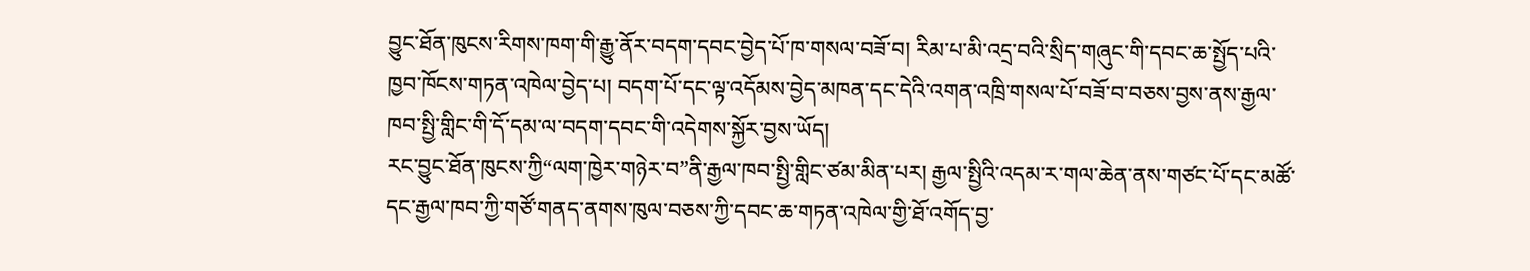བྱུང་ཐོན་ཁུངས་རིགས་ཁག་གི་རྒྱུ་ནོར་བདག་དབང་བྱེད་པོ་ཁ་གསལ་བཟོ་བ། རིམ་པ་མི་འདྲ་བའི་སྲིད་གཞུང་གི་དབང་ཆ་སྤྱོད་པའི་ཁྱབ་ཁོངས་གཏན་འཁེལ་བྱེད་པ། བདག་པོ་དང་ལྟ་འདོམས་བྱེད་མཁན་དང་དེའི་འགན་འཁྲི་གསལ་པོ་བཟོ་བ་བཅས་བྱས་ནས་རྒྱལ་ཁབ་སྤྱི་གླིང་གི་དོ་དམ་ལ་བདག་དབང་གི་འདེགས་སྐྱོར་བྱས་ཡོད།
རང་བྱུང་ཐོན་ཁུངས་ཀྱི“ལག་ཁྱེར་གཉེར་བ”ནི་རྒྱལ་ཁབ་སྤྱི་གླིང་ཙམ་མིན་པར། རྒྱལ་སྤྱིའི་འདམ་ར་གལ་ཆེན་ནས་གཙང་པོ་དང་མཚོ་དང་རྒྱལ་ཁབ་ཀྱི་གཙོ་གནད་ནགས་ཁུལ་བཅས་ཀྱི་དབང་ཆ་གཏན་འཁེལ་གྱི་ཐོ་འགོད་བྱ་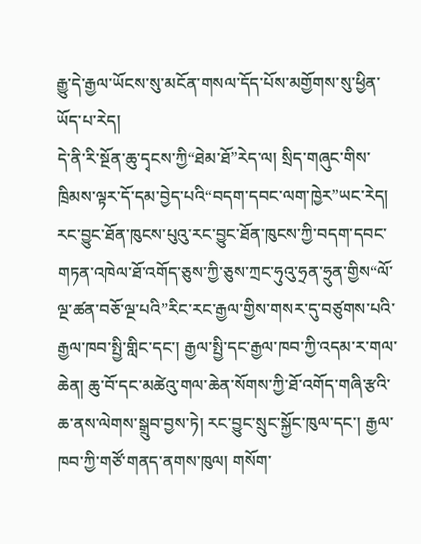རྒྱུ་དེ་རྒྱལ་ཡོངས་སུ་མངོན་གསལ་དོད་པོས་མགྱོགས་སུ་ཕྱིན་ཡོད་པ་རེད།
དེ་ནི་རི་སྔོན་ཆུ་དྭངས་ཀྱི“ཐེམ་ཐོ”རེད་ལ། སྲིད་གཞུང་གིས་ཁྲིམས་ལྟར་དོ་དམ་བྱེད་པའི“བདག་དབང་ལག་ཁྱེར”ཡང་རེད།
རང་བྱུང་ཐོན་ཁུངས་པུའུ་རང་བྱུང་ཐོན་ཁུངས་ཀྱི་བདག་དབང་གཏན་འཁེལ་ཐོ་འགོད་ཅུས་ཀྱི་ཅུས་ཀྲང་ཧུའུ་ཧྲན་ཧྲུན་གྱིས“ལོ་ལྔ་ཚན་བཅོ་ལྔ་པའི”རིང་རང་རྒྱལ་གྱིས་གསར་དུ་བཙུགས་པའི་རྒྱལ་ཁབ་སྤྱི་གླིང་དང་། རྒྱལ་སྤྱི་དང་རྒྱལ་ཁབ་ཀྱི་འདམ་ར་གལ་ཆེན། ཆུ་བོ་དང་མཚེའུ་གལ་ཆེན་སོགས་ཀྱི་ཐོ་འགོད་གཞི་རྩའི་ཆ་ནས་ལེགས་སྒྲུབ་བྱས་ཏེ། རང་བྱུང་སྲུང་སྐྱོང་ཁུལ་དང་། རྒྱལ་ཁབ་ཀྱི་གཙོ་གནད་ནགས་ཁུལ། གསོག་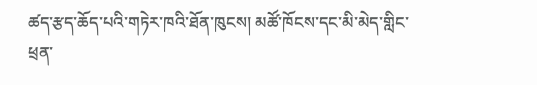ཚད་རྩད་ཆོད་པའི་གཏེར་ཁའི་ཐོན་ཁུངས། མཚོ་ཁོངས་དང་མི་མེད་གླིང་ཕྲན་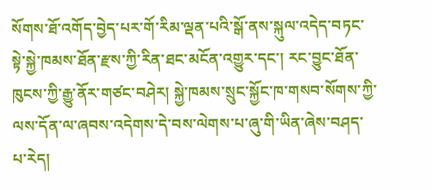སོགས་ཐོ་འགོད་བྱེད་པར་གོ་རིམ་ལྡན་པའི་སྒོ་ནས་སྐུལ་འདེད་བཏང་སྟེ་སྐྱེ་ཁམས་ཐོན་རྫས་ཀྱི་རིན་ཐང་མངོན་འགྱུར་དང་། རང་བྱུང་ཐོན་ཁུངས་ཀྱི་རྒྱུ་ནོར་གཙང་བཤེར། སྐྱེ་ཁམས་སྲུང་སྐྱོང་ཁ་གསབ་སོགས་ཀྱི་ལས་དོན་ལ་ཞབས་འདེགས་དེ་བས་ལེགས་པ་ཞུ་གི་ཡིན་ཞེས་བཤད་པ་རེད།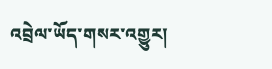འབྲེལ་ཡོད་གསར་འགྱུར།